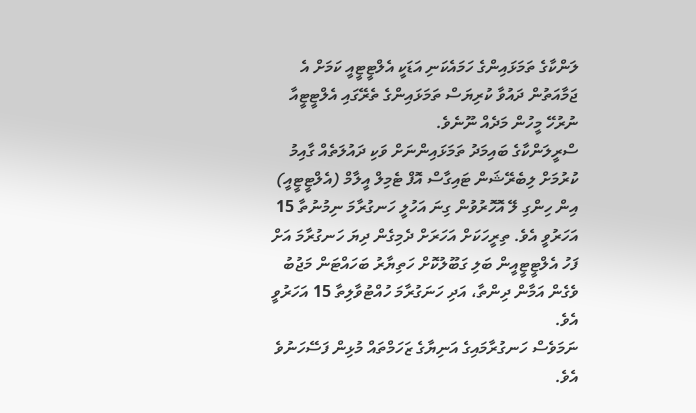ލަންކާގެ ތަމަޅައިންގެ ހަމައެކަނި އަޑަކީ އެލްޓީޓީއީ ކަމަށް އެ ޖަމާއަތުން ދައުވާ ކުރިޔަސް ތަމަޅައިންގެ ތެރޭގައި އެލްޓީޓީއާ ނުރުހޭ މީހުން މަދެއް ނޫނެވެ.
ސްރީލަންކާގެ ބައިމަދު ތަމަޅައިންނަށް ވަކި ދައުލަތެއް ގާއިމު ކުރުމަށް ލިބެރޭޝަން ޓައިގާސް އޮފް ޓެމިލް އީލާމް (އެލްޓީޓީއީ) އިން ހިންގި ލޭ އޮހޮރުވުން ގިނަ އަހުލީ ހަނގުރާމަ ނިމުނުތާ 15 އަހަރުވީ އެވެ. ތިރީހަކަށް އަހަރަށް ދެމިގެން ދިޔަ ހަނގުރާމަ އަށް ފަހު އެލްޓީޓީއީން ބަލި ގަބޫލުކޮށް ހަތިޔާރު ބަހައްޓަން މަޖުބު ވެގެން އަމާން ދިންތާ، އަދި ހަނަގުރާމަ ހުއްޓުވާލިތާ 15 އަހަރުވީ އެވެ.
ނަމަވެސް ހަނގުރާމައިގެ އަނިޔާގެ ޒަހަމްތައް މުޅިން ފަސޭހަނުވެ އެވެ.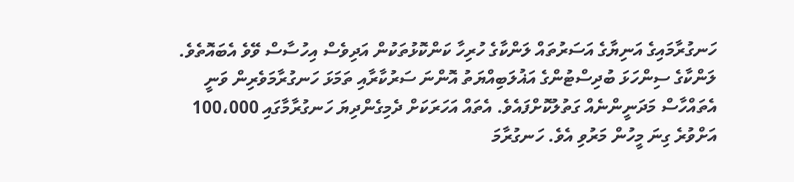ހަނގުރާމައިގެ އަނިޔާގެ އަސަރުތައް ލަންކާގެ ހުރިހާ ކަންކޮޅުތަކުން އަދިވެސް އިހުސާސް ވޭވެ އެބައޮތެވެ.
ލަންކާގެ ސިންހަޅަ ބުދިސްޓުންގެ އަޣުލަބިއްޔަތު އޮންނަ ސަރުކާރާއި ތަމަޅަ ހަނގުރާމަވެރިން ވަނީ އެތައްހާސް މަދަނީންނެއް ގަތުލުކޮށްފައެވެ. އެތައް އަހަރަކަށް ދެމިގެންދިޔަ ހަނގުރާމާގައި 100،000 އަށްވުރެ ގިނަ މީހުން މަރުވި އެވެ. ހަނގުރާމަ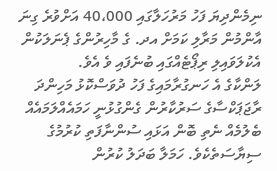ނިމެންދިޔަ ފަހު މަރުހަލާގައި 40،000 އަށްވުރެ ގިނަ އާންމުން މަރާލި ކަމަށް އދ. ގެ މާހިރުންގެ ޕެނަލަކުން އެކުލަވައިލި ރިޕޯޓެއްގައި ބުނެފައި ވެ އެވެ.
ލަންކާގެ އެ ހަނގުރާމައިގެ ފަހު ދުވަސްކޮޅު މަހިންދަ ރާޖަޕަކްސާގެ ސަރުކާރުން ގެންގުޅުނީ ހަމައެއްލަމައެއް ބެލުމެއް ނެތި ބޮން އަޅައި ސުންނާފަތި ކުރުމުގެ ސިޔާސަތެކެވެ. ހަމަލާ ބަދަލު ކުރުން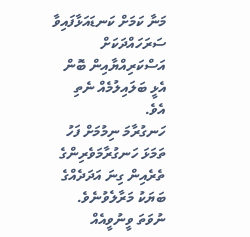މަނާ ކަމަށް ކަނޑައަޅާފައިވާ ސަރަހައްދަކަށް އަސްކަރިއްޔާއިން ބޮން އެޅީ ބަލައިލުމެއް ނެތި އެވެ.
ހަނގުރާމަ ނިމުމަށް ފަހު ތަމަޅަ ހަނގުރާމަވެރިންގެ ތެރެއިން ގިނަ އަދަދެއްގެ ބަޔަކު މަރާލެވުނެވެ. ނުވަތަ ވީނުވީއެއް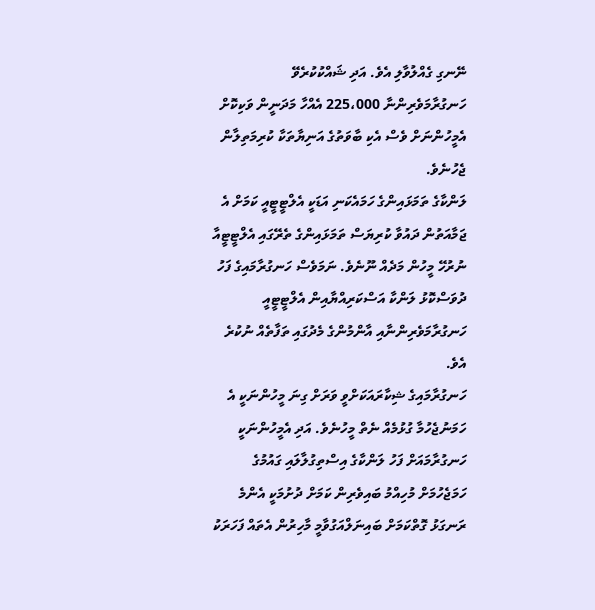ނޭނގި ގެއްލުވާލި އެވެ. އަދި ޝައްކުކުރެވޭ ހަނގުރާމަވެރިންނާ 225،000 އެއްހާ މަދަނީން ވަކިކޮށް އެމީހުންނަށް ވެސް އެކި ބާވަތުގެ އަނިޔާތަކާ ކުރިމަތިލާން ޖެހުނެވެ.
ލަންކާގެ ތަމަޅައިންގެ ހަމައެކަނި އަޑަކީ އެލްޓީޓީއީ ކަމަށް އެ ޖަމާއަތުން ދައުވާ ކުރިޔަސް ތަމަޅައިންގެ ތެރޭގައި އެލްޓީޓީއާ ނުރުހޭ މީހުން މަދެއް ނޫނެވެ. ނަމަވެސް ހަނގުރާމައިގެ ފަހު ދުވަސްކޮޅު ލަންކާ އަސްކަރިއްޔާއިން އެލްޓީޓީއީ ހަނގުރާމަވެރިންނާއި އާންމުންގެ މެދުގައި ތަފާތެއް ނުކުރެ އެވެ.
ހަނގުރާމައިގެ ޝިކާރައަކަށްވީ ވަރަށް ގިނަ މީހުންނަކީ އެ ހަމަނުޖެހުމާ ގުޅުމެއް ނެތް މީހުނެވެ. އަދި އެމީހުންނަކީ ހަނގުރާމައަށް ފަހު ލަންކާގެ އިސްތިގުލާލައި ގައުމުގެ ހަމަޖެހުމަށް މުހިއްމު ބައިވެރިން ކަމަށް ދުށުމަކީ އެންމެ ރަނގަޅު ގޮތްކަމަށް ބައިނަލްއަގުވާމީ މާހިރުން އެތައް ފަހަރަކު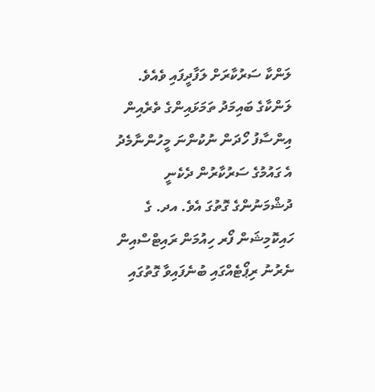ލަންކާ ސަރުކާރަށް ލަފާދީފައި ވެއެވެ.
ލަންކާގެ ބައިމަދު ތަމަޅައިންގެ ތެރެއިން އިންސާފު ހޯދަން ނުކުންނަ މީހުންނާމެދު އެ ގައުމުގެ ސަރުކާރުން ދެކެނީ ދުޝްމަނުންގެ ގޮތުގަ އެވެ. އދ. ގެ ހައިކޮމިޝަން ފޯރ ހިއުމަން ރައިޓްސްއިން ނެރުނު ރިޕޯޓެއްގައި ބުނެފައިވާ ގޮތުގައި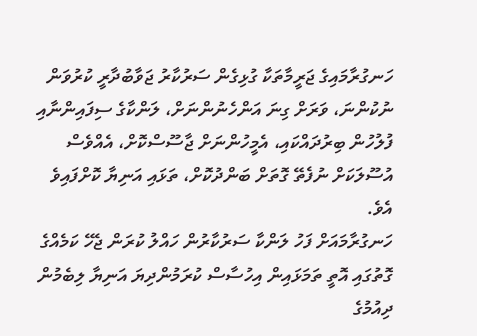ހަނގުރާމައިގެ ޖަރީމާތަކާ ގުޅިގެން ސަރުކާރު ޖަވާބުދާރީ ކުރުވަން ނުކުންނަ، ވަރަށް ގިނަ އަންހެނުންނަށް، ލަންކާގެ ސިފައިންނާއި ފުލުހުން ބިރުދައްކައި، އެމީހުންނަށް ޖާސޫސްކޮށް، އެއްވެސް އުސޫލަކަށް ނުފެތޭ ގޮތަށް ބަންދުކޮށް، ތަޅައި އަނިޔާ ކޮށްފައިވެ އެވެ.
ހަނގުރާމައަށް ފަހު ލަންކާ ސަރުކާރުން ހައްލު ކުރަން ޖެހޭ ކަމެއްގެ ގޮތުގައި އޮތީ ތަމަޅައިން އިހުސާސް ކުރަމުންދިޔަ އަނިޔާ ލިބެމުން ދިއުމުގެ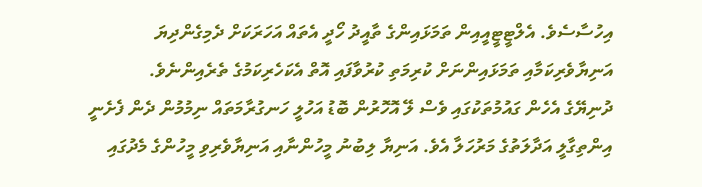އިހުސާސެވެ. އެލްޓީޓީއީއިން ތަމަޅައިންގެ ތާއީދު ހޯދީ އެތައް އަހަރަކަށް ދެމިގެންދިޔަ އަނިޔާވެރިކަމާއި ތަމަޅައިންނަށް ކުރިމަތި ކުރުވާފައި އޮތް އެކަހެރިކަމުގެ ތެރެއިންނެވެ.
ދުނިޔޭގެ އެހެން ގައުމުތަކުގައި ވެސް ލޭ އޮހޮރުން ބޮޑު އަހުލީ ހަނގުރާމަތައް ނިމުމުން ދެން ފެށެނީ އިންތިގާލީ އަދާލަތުގެ މަރުހަލާ އެވެ. އަނިޔާ ލިބުނު މީހުންނާއި އަނިޔާވެރިވި މީހުންގެ މެދުގައި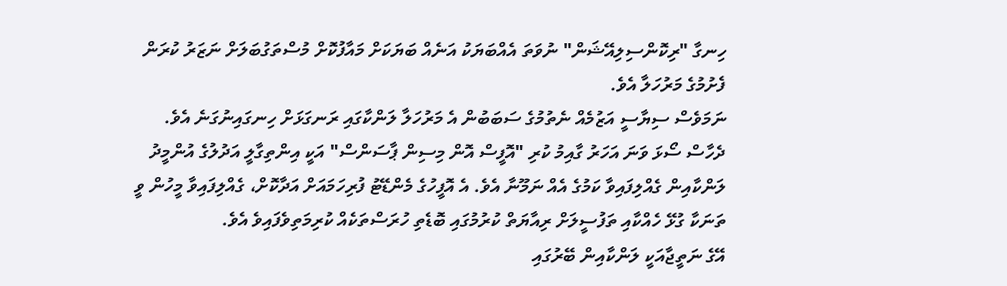ހިނގާ "ރިކޮންސިލިއޭޝަން" ނުވަތަ އެއްބަޔަކު އަނެއް ބަޔަކަށް މައާފުކޮށް މުސްތަގުބަލަށް ނަޒަރު ކުރަން ފެށުމުގެ މަރުހަލާ އެވެ.
ނަމަވެސް ސިޔާސީ އަޒުމެއް ނެތުމުގެ ސަބަބުން އެ މަރުހަލާ ލަންކާގައި ރަނގަޅަށް ހިނގައިނުގަނެ އެވެ. ދެހާސް ސޯޅަ ވަނަ އަހަރު ގާއިމު ކުރި "އޮފީސް އޮން މިސިން ޕާސަންސް" އަކީ އިންތިގާލީ އަދުލުގެ އުންމީދު ލަންކާއިން ގެއްލިފައިވާ ކަމުގެ އެއް ނަމޫނާ އެވެ. އެ އޮފީހުގެ މެންޑޭޓު ފުރިހަމައަށް އަދާކޮށް، ގެއްލިފައިވާ މީހުން ވީ ތަނަކާ ގުޅޭ ހެއްކާއި ތަފުސީލަށް ރިއާޔަތް ކުރުމުގައި ބޮޑެތި ހުރަސްތަކެއް ކުރިމަތިވެފައިވެ އެވެ.
އޭގެ ނަތީޖާއަކީ ލަންކާއިން ބޭރުގައި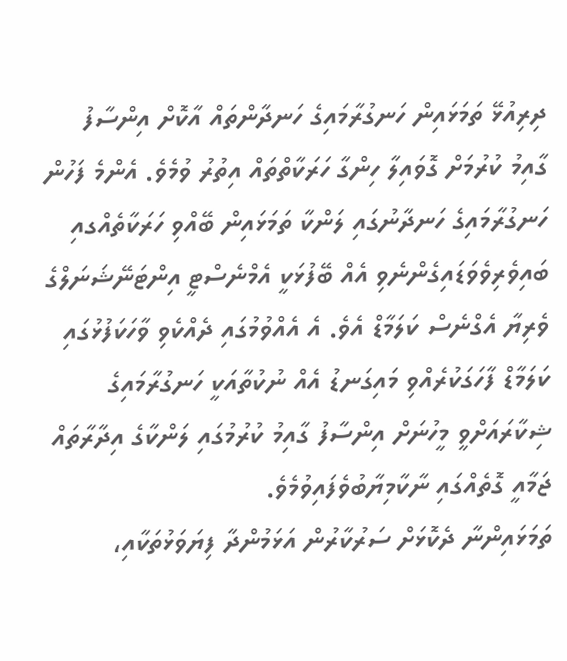ދިރިއުޅޭ ތަމަޅައިން ހަނގުރާމައިގެ ހަނދާންތައް އާކޮށް އިންސާފު ގާއިމު ކުރުމަށް ގޮވައިލާ ހިންގާ ހަރަކާތްތައް އިތުރު ވުމެވެ. އެންމެ ފަހުން ހަނގުރާމައިގެ ހަނދާނުގައި ލަންކާ ތަމަޅައިން ބޭއްވި ހަރަކާތެއްގއި ބައިވެރިވެވަޑައިގެންނެވި އެއް ބޭފުޅަކީ އެމްނެސްޓީ އިންޓަނޭޝަނަލްގެ ވެރިޔާ އެގްނެސް ކަލަމާޑް އެވެ. އެ އެއްވުމުގައި ދެއްކެވި ވާހަކަފުޅުގައި ކަލަމާޑް ފާހަގަކުރެއްވި މައިގަނޑު އެއް ނުކުތާއަކީ ހަނގުރާމައިގެ ޝިކާރައަށްވީ މީހުނަށް އިންސާފު ގާއިމު ކުރުމުގައި ލަންކާގެ އިދާރާތައް ޖަމާއީ ގޮތެއްގައި ނާކާމިޔާބުވެފައިވުމެވެ.
ތަމަޅައިންނާ ދެކޮޅަށް ސަރުކާރުން އަޅަމުންދާ ފިޔަވަޅުތަކާއި،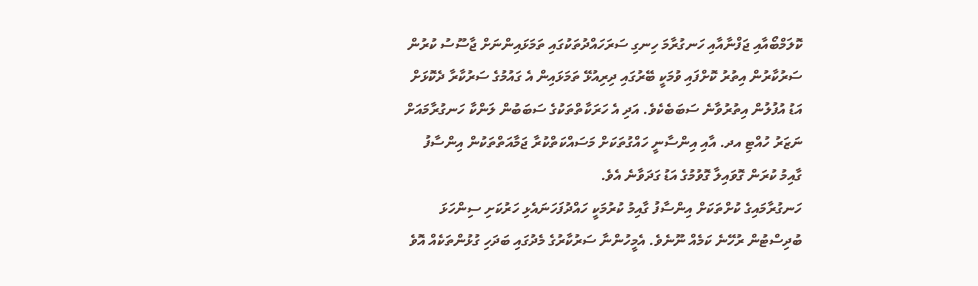ކޮލަމްބޯއާއި ޖަފްނާއާއި ހަނގުރާމަ ހިނގި ސަރަހައްދުތަކުގައި ތަމަޅައިންނަށް ޖާސޫސު ކުރުން ސަރުކާރުން އިތުރު ކޮށްފައި ވުމަކީ ބޭރުގައި ދިރިއުޅޭ ތަމަޅައިން އެ ގައުމުގެ ސަރުކާރާ ދެކޮޅަށް އަޑު އުފުލުން އިތުރުވާނެ ސަބަބެކެވެ. އަދި އެ ހަރަކާތްތަކުގެ ސަބަބުން ލަންކާ ހަނގުރާމައަށް ނަޒަރު ހުއްޓި އދ. އާއި އިންސާނީ ހައްގުތަކަށް މަސައްކަތްކުރާ ޖަމާއަތްތަކުން އިންސާފު ގާއިމު ކުރަން ގޮވައިލާ ގޮވުމުގެ އަޑު ގަދަވާނެ އެވެ.
ހަނގުރާމައިގެ ކުށްތަކަށް އިންސާފު ގާއިމު ކުރުމަކީ ހައްދުފަހަނައެޅި ހަރުކަށި ސިންހަޅަ ބުދިސްޓުން ރުހޭނެ ކަމެއް ނޫނެވެ. އެމީހުންނާ ސަރުކާރުގެ މެދުގައި ބަދަހި ގުޅުންތަކެއް އޮވެ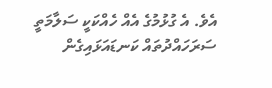އެވެ. އެ ގުޅުމުގެ އެއް ހެއްކަކީ ސަލާމަތީ ސަރަހައްދުތައް ކަނޑައަޅައިގެން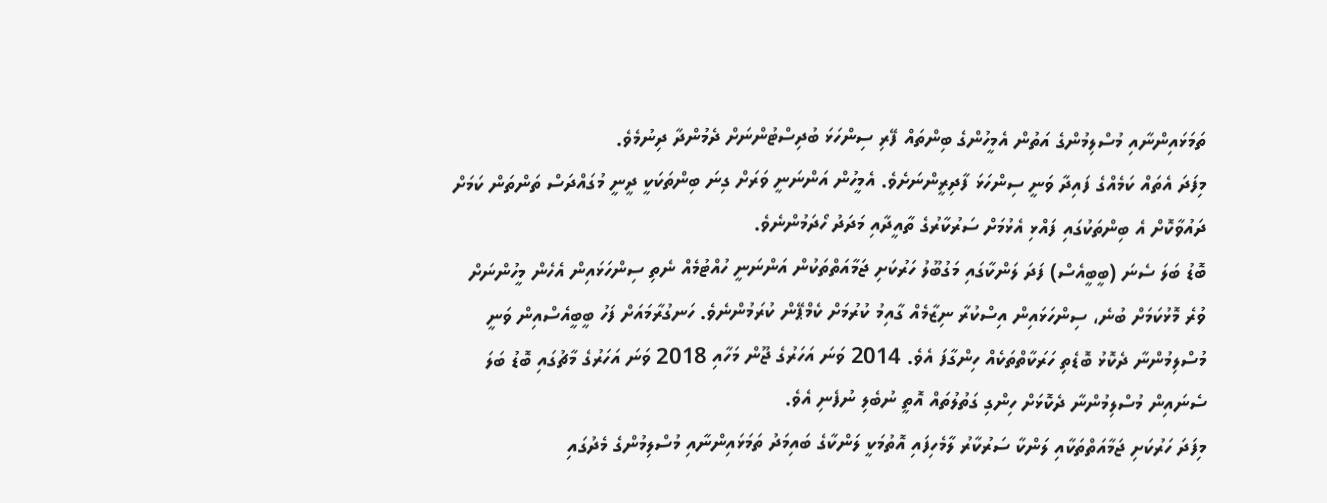ތަމަޅައިންނާއި މުސްލިމުންގެ އަތުން އެމީހުންގެ ބިންތައް ފޭރި ސިންހަޅަ ބުދިސްޓުންނަށް ދެމުންދާ ދިނުމެވެ.
މިފަދަ އެތައް ކަމެއްގެ ފައިދާ ވަނީ ސިންހަޅަ ފާދިރީންނަށެވެ. އެމީހުން އަންނަނީ ވަރަށް ގިނަ ބިންތަކަކީ ދީނީ މުގައްދަސް ތަންތަން ކަމަށް ދައުވާކޮށް އެ ބިންތަކުގައި ފައްޅި އެޅުމަށް ސަރުކާރުގެ ތާއީދާއި މަދަދު ހޯދަމުންނެވެ.
ބޮޑު ބަލަ ސެނަ (ބީބީއެސް) ފަދަ ލަންކާގައި މަގުބޫލު ހަރުކަށި ޖަމާއަތްތަކުން އަންނަނީ ހުއްޓުމެއް ނެތި ސިންހަޅައިން އެހެން މީހުންނަށް ވުރެ މޮޅުކަމަށް ބުނެ، ސިންހަޅައިން އިސްކުރާ ނިޒާމެއް ގާއިމު ކުރުމަށް ކެމްޕޭން ކުރަމުންނެވެ. ހަނގުރާމައަށް ފަހު ބީބީއެސްއިން ވަނީ މުސްލިމުންނާ ދެކޮޅު ބޮޑެތި ހަރަކާތްތަކެއް ހިންގާފަ އެވެ. 2014 ވަނަ އަހަރުގެ ޖޫން މަހާއި 2018 ވަނަ އަހަރުގެ މާޗުގައި ބޮޑު ބަލަ ސެނައިން މުސްލިމުންނާ ދެކޮޅަށް ހިންގި ގަތުލުތައް އޮތީ ނުބެލި ނުފެނި އެވެ.
މިފަދަ ހަރުކަށި ޖަމާއަތްތަކާއި ލަންކާ ސަރުކާރު ލާމެހިފައި އޮތުމަކީ ލަންކާގެ ބައިމަދު ތަމަޅައިންނާއި މުސްލިމުންގެ މެދުގައި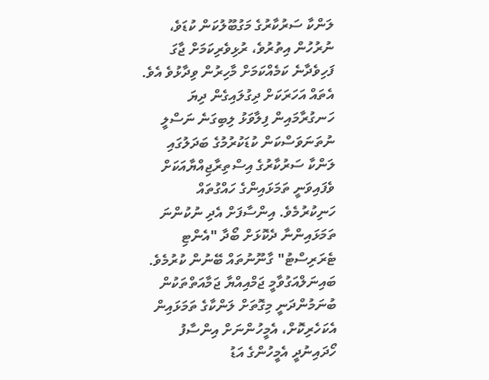ލަންކާ ސަރުކާރުގެ މަގުބޫލުކަން ކުޑަވެ، ނުރުހުން އިތުރުވެ، ރުޅިވެރިކަމަށް ޖާގަ ފަހިވެދާނެ ކަމެއްކަމަށް މާހިރުން ވިދާޅުވެ އެވެ.
އެތައް އަހަރަކަށް ދިގުލައިގެން ދިޔަ ހަނގުރާމައިން ފިލާވަޅު ލިބިގަނެ ނަސްލީ ނުތަނަވަސްކަން ކުޑަކުރުމުގެ ބަދަލުގައި ލަންކާ ސަރުކާރުގެ އިސްތިރާޖިއްޔާއަކަށް ވެފައިވަނީ ތަމަޅައިންގެ ހައްގުތައް ހަނިކުރުމެވެ. އިންސާފަށް އެދި ނުކުންނަ ތަމަޅައިންނާ ދެކޮޅަށް ބޯދާ "އެންޓި ޓެރަރިސްޓު" ގާނޫނުތައް ބޭނުން ކުރުމެވެ.
ބައިނަލްއަގުވާމީ ޖަމްއިއްޔާ ޖަމާއަތްތަކުން ބުނަމުންދަނީ މިގޮތަށް ލަންކާގެ ތަމަޅައިން އެކަހެރިކޮށް، އެމީހުންނަށް އިންސާފު ހޯދައިނުދީ އެމީހުންގެ އަޑު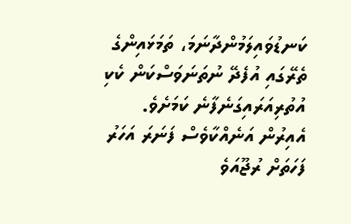ކަނޑުވައިލަމުންދާނަމަ، ތަމަޅައިންގެ ތެރޭގައި އުފެދޭ ނުތަނަވަސްކަން ކެކި އުތުރިއަރައިގަނެފާނެ ކަމަށެވެ. އެއިރުން އަނެއްކާވެސް ފަނަރަ އަހަރު ފަހަތަށް ރުޖޫއަވެ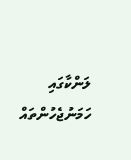ލަންކާގައި ހަމަނުޖެހުންތައް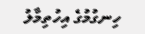ހިނގުމުގެ އިހުތިމާލު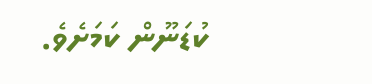ކުޑަނޫން ކަމަށެވެ.